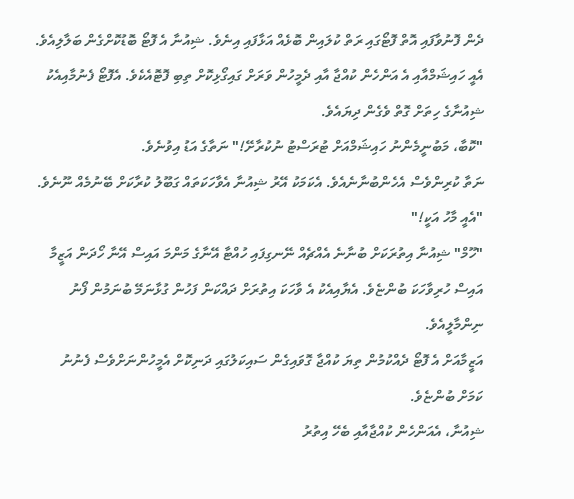ދެން ފޮނުވާފައި އޮތް ފޮޓޯގައި ރަތް ކުލައިން ބޮޅެއް އަޅާފައި އިނެވެ. ޝިއުނާ އެ ފޮޓޯ ބޮޑުކޮށްގެން ބަލާލިއެވެ.
އެއީ ހައިޝަމްއާއި އެ އަންހެން ކުއްޖާ އާއި ދެމީހުން ވަރަށް ގައިގޯޅިކޮށް ތިބި ފޮޓޮއެކެވެ. އެފޮޓޯ ފެނުމާއިއެކު ޝިއުނާގެ ހިތަށް ގޮތް ވެގެން ދިޔައެވެ.
"ކޮބާ، މަބުނީމެންނު ހައިޝަމްއަށް ޓުރަސްޓު ނުކުރާށޭ!" ނަތާގެ އަޑު އިވުނެވެ.
ނަތާ ކުރިންވެސް އެހެންބުނާނެއެވެ. އެކަމަކު އޭރު ޝިއުނާ އެވާހަކަތައް ގަބޫލު ކުރާކަށް ބޭނުމެއް ނޫނެވެ.
"އެއީ މާހު އަކީ!"
"ހޫމް" ޝިއުނާ އިތުރަކަށް ބުނާނެ އެއްޗެއް ނޭނގިފައި ހުއްޓާ އޭނާގެ މަންމަ އައިސް އޭނާ ހޯދަން އަޒީމާ އައިސް ހުރިވާހަކަ ބުންޏެވެ. އެޔާއިއެކު އެ ވާހަކަ އިތުރަށް ދައްކަން ފަހުން ގުޅާނަމޭ ބުނަމުން ފޯނު ނިންމާލީއެވެ.
އަޒީމާއަށް އެ ފޮޓޯ ދެއްކުމުން ތިޔަ ކުއްޖާ ގޮވައިގެން ސައިކަލުގައި ދަނިކޮށް އެމީހުންނަށްވެސް ފެނުނު ކަމަށް ބުންޏެވެ.
ޝިއުނާ، އެއަންހެން ކުއްޖާއާއި ބެހޭ އިތުރު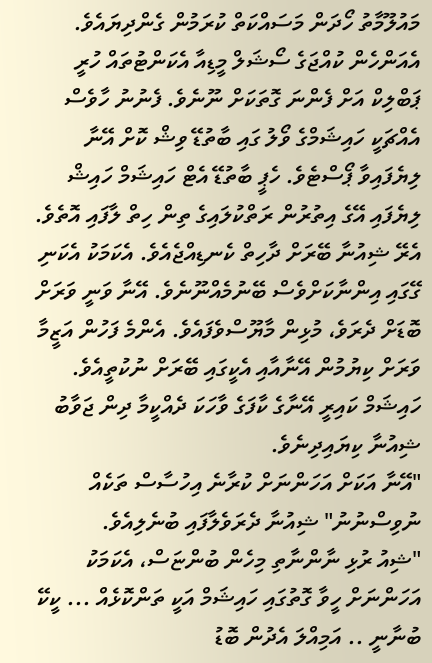މައުލޫމާތު ހޯދަން މަސައްކަތް ކުރަމުން ގެންދިޔައެވެ. އެއަންހެން ކުއްޖަގެ ސޯޝަލް މީޑިއާ އެކަންޓުތައް ހުރީ ޕަބްލިކް އަށް ފެންނަ ގޮތަކަށް ނޫނެވެ. ފެނުނު ހާވެސް އެއްޗަކީ ހައިޝަމްގެ ވޯލު ގައި ބާތުޑޭ ވިޝް ކޮށް އޭނާ ލިޔެފައިވާ ޕޯސްޓެވެ. ހެޕީ ބާތުޑޭ އެޓް ހައިޝަމް ހައިޝް ލިޔެފައި އޭގެ އިތުރުން ރަތްކުލައިގެ ތިން ހިތް ލާފައި އޮތެވެ.
އެރޭ ޝިއުނާ ބޭރަށް ދާހިތް ކެނޑިއްޖެއެވެ. އެކަމަކު އެކަނި ގޭގައި އިންނާކަށްވެސް ބޭނުމެއްނޫނެވެ. އޭނާ ވަނީ ވަރަށް ބޮޑަށް ދެރަވެ، މުޅިން މާޔޫސްވެފައެވެ. އެންމެ ފަހުން އަޒީމާ ވަރަށް ކިޔުމުން އޭނާއާއި އެކީގައި ބޭރަށް ނުކުތީއެވެ. ހައިޝަމް ކައިރީ އޭނާގެ ކާފަގެ ވާހަކަ ދެއްކީމާ ދިން ޖަވާބު ޝިއުނާ ކިޔައިދިނެވެ.
"އޭނާ އަކަށް އަހަންނަށް ކުރާނެ އިހުސާސް ތަކެއް ނުވިސްނުނު" ޝިއުނާ ދެރަވެލާފައި ބުނެލިއެވެ.
"ޝިއު ރުޅި ނާންނާތި މިހެން ބުންޏަސް، އެކަމަކު އަހަންނަށް ހީވާ ގޮތުގައި ހައިޝަމް އަކީ ތަންކޮޅެއް ... ކީކޭ ބުނާނީ .. އަމިއްލަ އެދުން ބޮޑު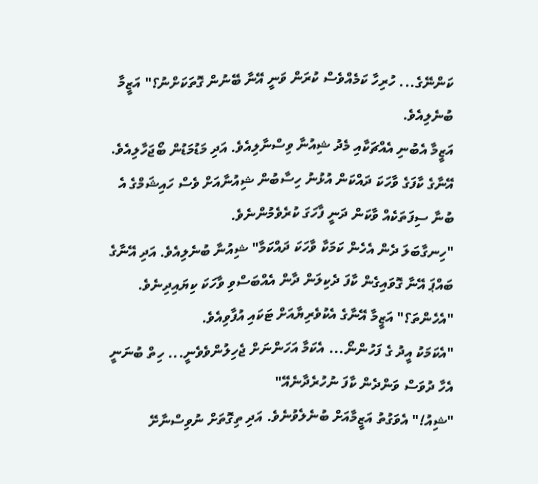ކަންނޭގެ... ހުރިހާ ކަމެއްވެސް ކުރަން ވަނީ އޭނާ ބޭނުން ގޮތަކަށްނު؟" އަޒީމާ ބުނެލިއެވެ.
އަޒީމާ އެބުނި އެއްޗަކާއި މެދު ޝިއުނާ ވިސްނާލިއެވެ. އަދި މަޑުމަޑުން ބޯޖަހާލިއެވެ. އޭނާގެ ކާފަގެ ވާހަކަ ދައްކަން އުޅުނު ހިސާބުން ޝިއުނާއަށް ވެސް ހައިޝަމްގެ އެ ބުނާ ސިފަތަކެއް ވާކަން ދަނީ ފާހަގަ ކުރެވެމުންނެވެ.
"ހިނގާބަލަ ދެން އެހެން ކަމަކާ ވާހަކަ ދައްކަމާ" ޝިއުނާ ބުނެލިއެވެ. އަދި އޭނާގެ ބައްޕަ އޭނާ ގޮވައިގެން ކާފަ ދެކިލަން ދާން އެއްބަސްވި ވާހަކަ ކިޔައިދިނެވެ.
"އެހެންތަ؟" އަޒީމާ އޭނާގެ އެކުވެރިޔާއަށް ޓަކައި އުފާވިއެވެ.
"އެކަމަކު އީދު ގެ ފަހުންނޯ... އެކަމާ އަހަންނަށް ޖެހިލުންވެވެނީ... ހިތް ބުނަނީ އެހާ ދުވަސް ވަންދެން ކާފަ ނުހުރެދާނެއޭ"
"ޝިއު!" އެވަގުތު އަޒީމާއަށް ބުނެލެވުނެވެ. އަދި ތިގޮތަށް ނުވިސްނާށޭ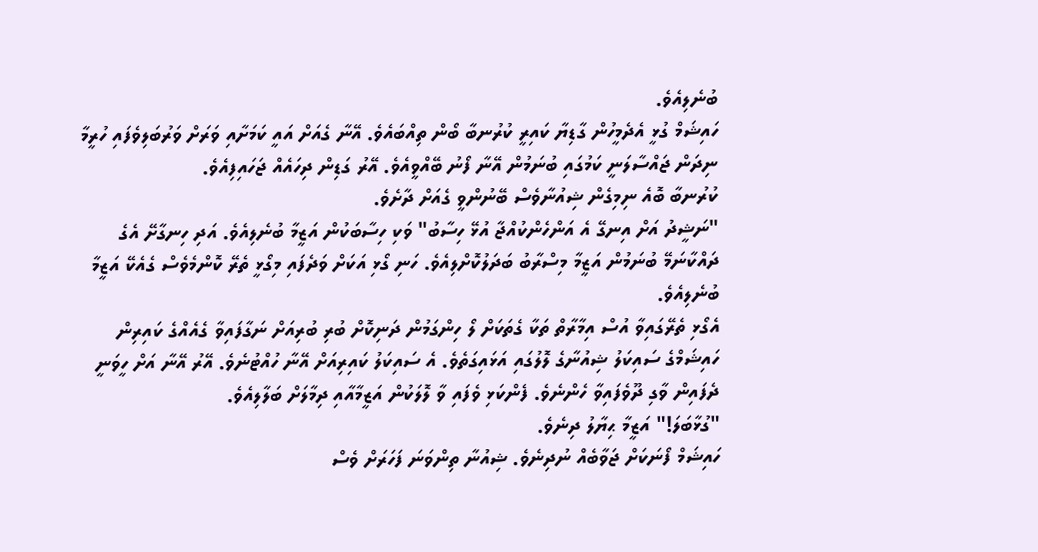ބުނެލިއެވެ.
ހައިޝަމް ގުޅީ އެދެމީހުން ގާޑިޔާ ކައިރީ ކުރުނބާ ބޯން ތިއްބައެވެ. އޭނާ ގެއަށް އައީ ކަމަށާއި ވަރަށް ވަރުބަލިވެފައި ހުރީމާ ނިދަން ޖައްސާލަނީ ކަމުގައި ބުނަމުން އޭނާ ފޯނު ބޭއްވީއެވެ. އޭރު ގަޑިން ދިހައެއް ޖަހައިފިއެވެ.
ކުރުނބާ ބޮއެ ނިމިގެން ޝިއުނާވެސް ބޭނުންވީ ގެއަށް ދާށެވެ.
"ނަޝީދު އަށް އިނގޭ އެ އަންހެންކުއްޖާ އުޅޭ ހިސާބު" ވަކި ހިސާބަކުން އަޒީމާ ބުނެލިއެވެ. އަދި ހިނގާށޭ އެގެ ދައްކާނަމޭ ބުނަމުން އަޒީމާ މިސްރާބު ބަދަލުކޮށްލިއެވެ. ހަނި ގޯޅި އަކަށް ވަދެފައި މިގޯޅީ ތެރޭ ކޮންމެވެސް ގެއެކޭ އަޒީމާ ބުނެލިއެވެ.
އެގޯޅި ތެރޭގައިވާ އުސް އިމާރާތް ތަކާ ގެތަކަށް ލޯ ހިންގަމުން ދަނިކޮށް ބުރި ބުރިއަށް ނަގާފައިވާ ގެއެއްގެ ކައިރިން ހައިޝަމްގެ ސައިކަލު ޝިއުނާގެ ލޮލުގައި އަޅައިގަތެވެ. އެ ސައިކަލު ކައިރިއަށް އޭނާ ހުއްޓުނެވެ. އޭރު އޭނާ އަށް ހީވަނީ ދެފައިން ވާގި ދޫވެފައިވާ ހެންނެވެ. ފެންކަޅި ވެފައި ވާ ލޮލަކުން އަޒީމާއާއި ދިމާލަށް ބަލާލިއެވެ.
"ގުޅާބަލަ!" އަޒީމާ ޙިޔާލު ދިނެވެ.
ހައިޝަމް ފޯނަކަށް ޖަވާބެއް ނުދިނެވެ. ޝިއުނާ ތިންވަނަ ފަހަރަށް ވެސް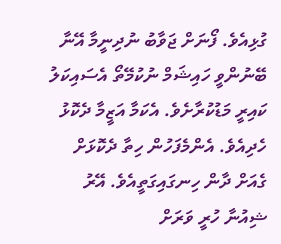ގުޅިއެވެ. ފޯނަށް ޖަވާބު ނުދިނީމާ އޭނާ ބޭނުންވީ ހައިޝަމް ނުކުމޭތޯ އެސައިކަލު ކައިރީ މަޑުކުރާށެވެ. އެކަމާ އަޒީމާ ދެކޮޅު ހެދިއެވެ. އެންމެފަހުން ހިތާ ދެކޮޅަށް ގެއަށް ދާން ހިނގައިގަތީއެވެ. އޭރު ޝިއުނާ ހުރީ ވަރަށް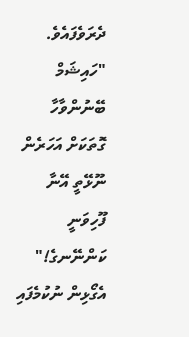ދެރަވެފައެވެ.
"ހައިޝަމް ބޭނުންވާހާ ގޮތަކަށް އަހަރެން ނޫޅޭތީ އޭނާ ފޫހިވަނީ ކަންނޭނގެ!" އެގޯޅިން ނުކުމެފައި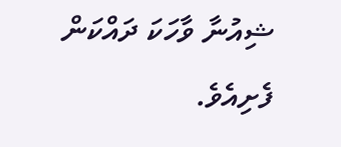ޝިއުނާ ވާހަކަ ދައްކަން ފެށިއެވެ.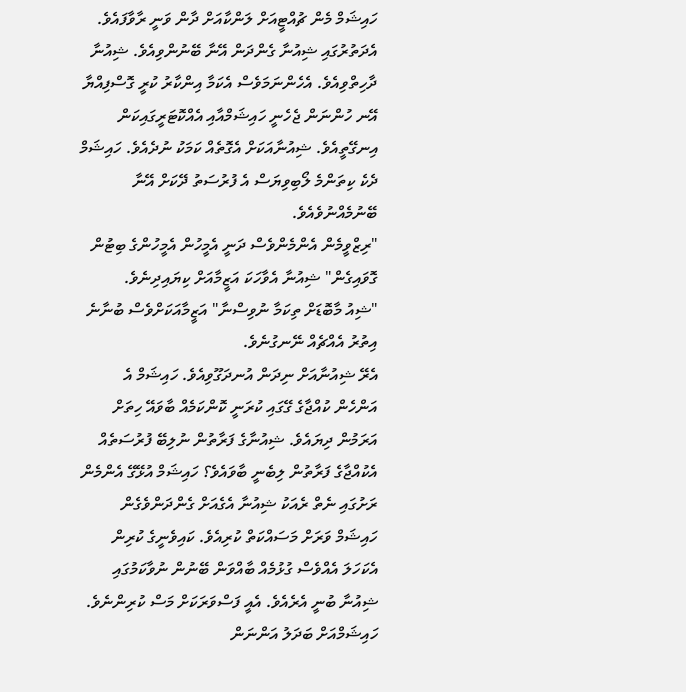ހައިޝަމް މެން ޗުއްޓީއަށް ލަންކާއަށް ދާން ވަނީ ރާވާފައެވެ. އެދަތުރުގައި ޝިއުނާ ގެންދަން އޭނާ ބޭނުންވިއެވެ. ޝިއުނާ ދާހިތްވިއެވެ. އެހެންނަމަވެސް އެކަމާ އިންކާރު ކުރީ ގޮސްފިއްޔާ އޭނ ހުންނަން ޖެހެނީ ހައިޝަމްއާއި އެއްކޮޓަރީގައިކަން އިނގޭތީއެވެ. ޝިއުނާއަކަށް އެގޮތެއް ކަމަކު ނުދެއެވެ. ހައިޝަމް ދެކެ ކިތަންމެ ލޯބިވިޔަސް އެ ފުރުސަތު ދޭކަށް އޭނާ ބޭނުމެއްނުވެއެވެ.
"ރިޒްވީމެން އެންމެންވެސް ދަނީ އެމީހުން އެމީހުންގެ ބިޓުން ގޮވައިގެން" ޝިއުނާ އެވާހަކަ އަޒީމާއަށް ކިޔައިދިނެވެ.
"ޝިއު މާބޮޑަށް ތިކަމާ ނުވިސްނާ" އަޒީމާއަކަށްވެސް ބުނާނެ އިތުރު އެއްޗެއް ނޭނގުނެވެ.
އެރޭ ޝިއުނާއަށް ނިދަން އުނދަގޫވިއެވެ. ހައިޝަމް އެ އަންހެން ކުއްޖާގެ ގޭގައި ކުރަނީ ކޮންކަމެއް ބާވައޭ ހިތަށް އަރަމުން ދިޔައެވެ. ޝިއުނާގެ ފަރާތުން ނުލިބޭ ފުރުސަތެއް އެކުއްޖާގެ ފަރާތުން ލިބެނީ ބާވައެވެ؟ ހައިޝަމް އުޅޭގޭ އެންމެން ރަށުގައި ނެތް ރެއަކު ޝިއުނާ އެގެއަށް ގެންދަންވެގެން ހައިޝަމް ވަރަށް މަސައްކަތް ކުރިއެވެ. ކައިވެނީގެ ކުރިން އެކަހަލަ އެއްވެސް ގުޅުމެއް ބާއްވަން ބޭނުން ނުވާކަމުގައި ޝިއުނާ ބުނީ އެރެއެވެ. އެއީ ފަސްވަރަކަށް މަސް ކުރިންނެވެ. ހައިޝަމްއަށް ބަދަލު އަންނަން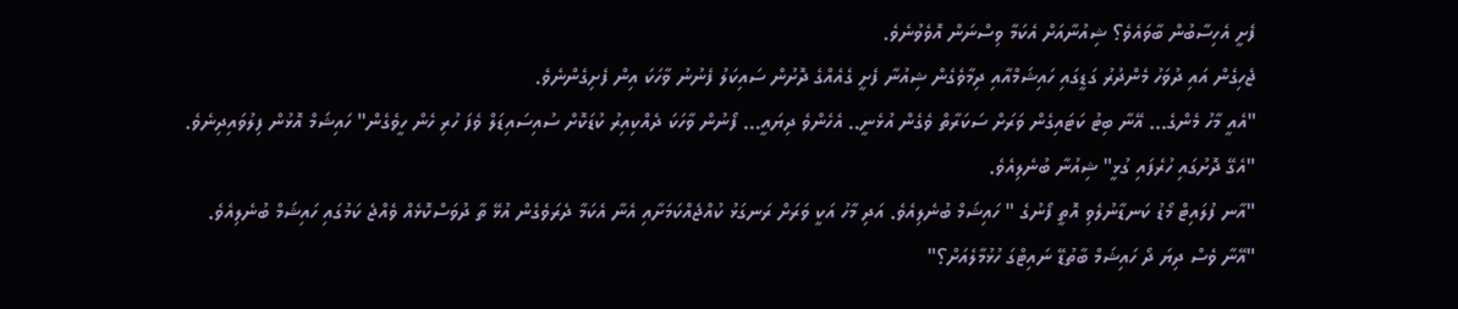ފެށީ އެހިސާބުން ބާވައެވެ؟ ޝިއުނާއަށް އެކަމާ ވިސްނަން އޮވެވުނެވެ.
ޖެހިގެން އައި ދުވަހު މެންދުރު ގަޑީގައި ހައިޝަމްއާއި ދިމާވެގެން ޝިއުނާ ފެށީ ގެއެއްގެ ދޮށުން ސައިކަލު ފެނުނު ވާހަކަ އިން ފެށިގެންނެވެ.
"އެއީ މާހު މެންގެ... އޭނާ ބިޓު ކަޓައިގެން ވަރަށް ސަކަރާތް ވެގެން އުޅެނީ.. އެހެންވެ ދިޔައީ... ފޯނުން ވާހަކަ ދެއްކިއިރު ކުޑަކޮށް ސުއިސައިޑަލް ވެފަ ހުރި ހެން ހީވެގެން" ހައިޝަމް އޮޅުން ފިލުވައިދިނެވެ.
"އެގޭ ދޮށުގައި ހުރެފައި ގުޅީ" ޝިއުނާ ބުނެލިއެވެ.
"އާނ ފުލައިޓް މޯޑު ކަނޑާނުލެވި އޮތީ ފޯނުގެ " ހައިޝަމް ބުނެލިއެވެ. އަދި މާހު އަކީ ވަރަށް ރަނގަޅު ކުއްޖެއްކަމަށާއި އެނާ އެކަމާ ދެރަވެގެން އުޅޭ ތާ ދުވަސްކޮޅެއް ވެއްޖެ ކަމުގައި ހައިޝަމް ބުނެލިއެވެ.
"އޭނާ ވެސް ދިޔަ ދޯ ހައިޝަމް ބާތުޑޭ ނައިޓްގަ ހުޅުމާލެއަށް؟"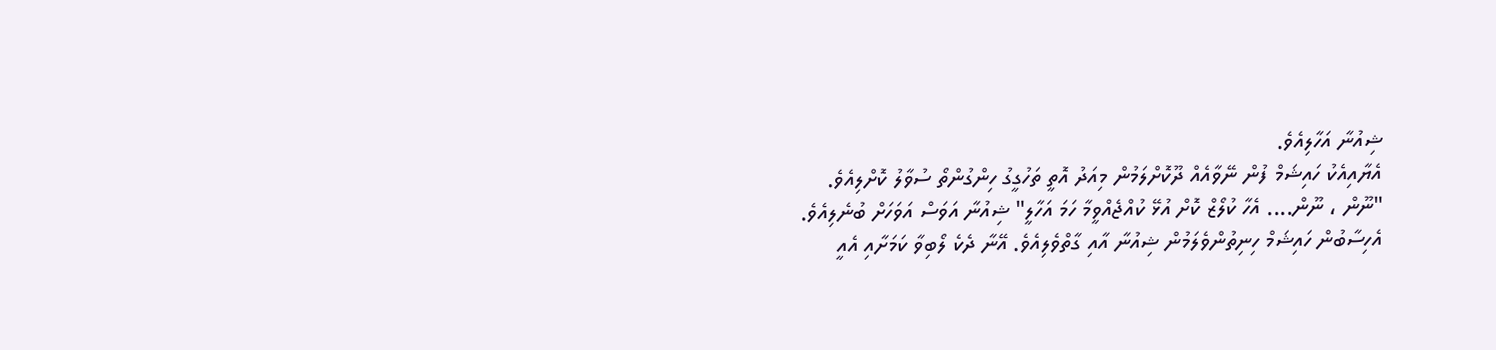ޝިއުނާ އަހާލިއެވެ.
އެޔާއިއެކު ހައިޝަމް ފުން ނޭވާއެއް ދޫކޮށްލަމުން މިއަދު އޮތީ ތަހުގީގު ހިންގުންތޯ ސުވާލު ކޮށްލިއެވެ.
"ނޫން ، ނޫން.... އެހާ ކުލޯޒް ކޮށް އުޅޭ ކުއްޖެއްވީމާ ހަމަ އަހާލީ" ޝިއުނާ އަވަސް އަވަހަށް ބުނެލިއެވެ.
އެހިސާބުން ހައިޝަމް ހިނިތުންވެލަމުން ޝިއުނާ އާއި ގާތްވެލިއެވެ. އޭނާ ދެކެ ލޯބިވާ ކަމަށާއި އެއީ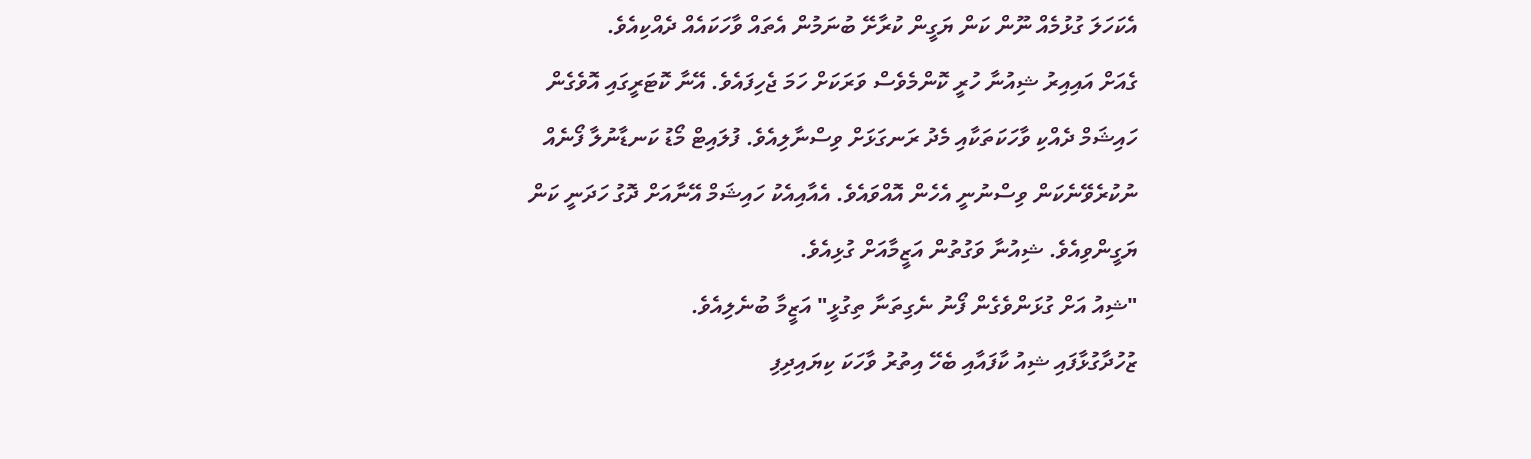އެކަހަލަ ގުޅުމެއް ނޫން ކަން ޔަގީން ކުރާށޭ ބުނަމުން އެތައް ވާހަކައެއް ދެއްކިއެވެ.
ގެއަށް އައިއިރު ޝިއުނާ ހުރީ ކޮންމެވެސް ވަރަކަށް ހަމަ ޖެހިފައެވެ. އޭނާ ކޮޓަރީގައި އޮވެގެން ހައިޝަމް ދެއްކި ވާހަކަތަކާއި މެދު ރަނގަޅަށް ވިސްނާލިއެވެ. ފުލައިޓް މޯޑު ކަނޑާނުލާ ފޯނެއް ނުކުރެވޭނެކަން ވިސްނުނީ އެހެން އޮއްވައެވެ. އެއާއިއެކު ހައިޝަމް އޭނާއަށް ދޮގު ހަދަނީ ކަން ޔަގީންވިއެވެ. ޝިއުނާ ވަގުތުން އަޒީމާއަށް ގުޅިއެވެ.
"ޝިއު އަށް ގުޅަންވެގެން ފޯނު ނެގިތަނާ ތިގުޅީ" އަޒީމާ ބުނެލިއެވެ.
ޒުހުދާގުޅާފައި ޝިއު ކާފައާއި ބެހޭ އިތުރު ވާހަކަ ކިޔައިދިފި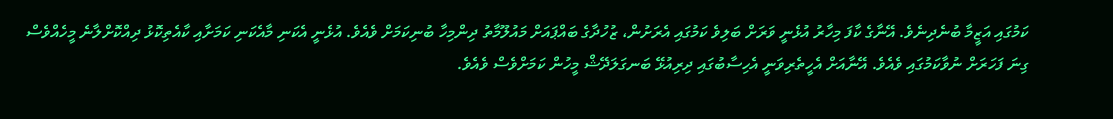ކަމުގައި އަޒީމާ ބުނެދިނެވެ. އޭނާގެ ކާފަ މިހާރު އުޅެނީ ވަރަށް ބަލިވެ ކަމުގައި އެރަށުން، ޒުހުދާގެ ބައްޕައަށް މައުލޫމާތު ދިންމިހާ ބުނިކަމަށް ވެއެވެ. އުޅެނީ އެކަނި މާއެކަނި ކަމަށާއި ކާއެތިކޮޅު ދިއްކޮށްލާނެ މީހެއްވެސް ގިނަ ފަހަރަށް ނުވާކަމުގައި ވެއެވެ. އޭނާއަށް އެހީތެރިވަނީ އެހިސާބުގައި ދިރިއުޅޭ ބަނގަލަދޭޝް މީހުން ކަމަށްވެސް ވެއެވެ.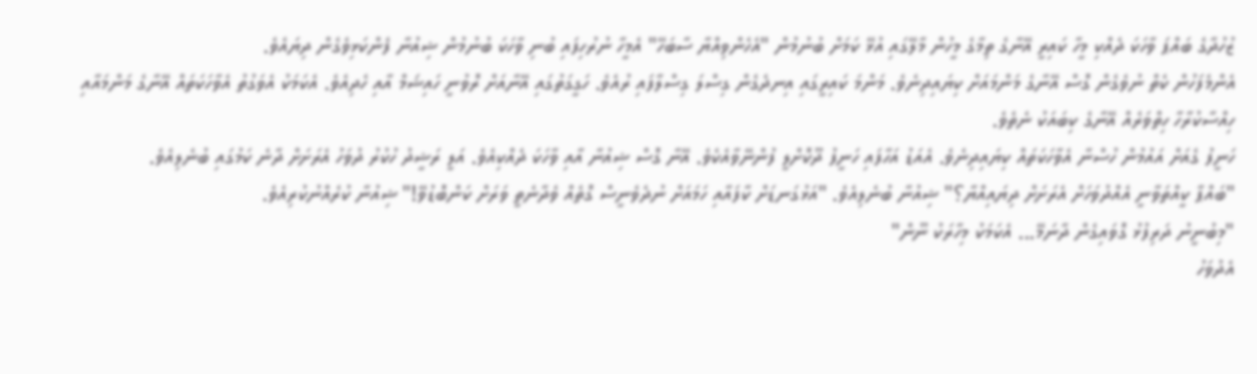ޒުހުދާގެ ބައްޕަ ވާހަކަ ދެއްކި މީހާ ކައިރީ އޭނާގެ ތިމާގެ މީހުން މާލޭގައި އުޅޭ ކަމަށް ބުނުމުން "އެހެންވިއްޔާ ސާބަހޭ" އެމީހާ ނުރުހިފައި ބުނި ވާހަކަ ބުނުމުން ޝިއުނާ ފެންކަޅިވެގެން ދިޔައެވެ.
އެންމެފަހުން ކެތް ނުވެގެން ގޮސް އޭނާގެ މަންމައަށް ކިޔައިދިނެވެ. މަންމަ ކައިރީގައި އިނދެގެން ގިސްލަ ގިސްލާފައި ރުއެވެ. ހަގީގަތުގައި އޭނާއަށް ރޮވުނީ ހައިޝަމް އާއި ހެދިއެވެ. އެކަމަކު އެވަގުތު އެވާހަކަތައް އޭނާގެ މަންމައާއި ހިއްސާކުރާހާ ހިތްވަރެއް އޭނާގެ ކިބައަކު ނެތެވެ.
ހަނީފު ގެއަށް އައުމުން ހުސްނާ އެވާހަކަތައް ކިޔައިދިނެވެ. އެއަޑު އަހާފައި ހަނީފު ދޫކޮށްލީ ފުންނޭވާއެކެވެ. އޭނާ ގޮސް ޝިއުނާ އާއި ވާހަކަ ދެއްކިއެވެ. އަލީ ރަޝީދު ހުކުރު ދުވަހު އެރަށަށް ދާނެ ކަމުގައި ބުނެލިއެވެ.
"ބައްޕާ ކީއްތަވާނީ އެއްދުވަހަށް އެރަށަށް ދިޔައިއްޔާ؟" ޝިއުނާ ބުނެލިއެވެ. "އަޅުގަނޑަށް ކާފައާއި ހަމައަށް ނުދެވެނީސް ގޮތެއް ވެދާނެތީ ވަރަށް ކަންބޮޑުވޭ!" ޝިއުނާ ކުރެއްނުކުރިއެވެ.
"މިބުނީނު ދަރިފުޅު ގޮވައިގެން ދާނަމޭ... އެކަމަކު މިހާރަކު ނޫން"
އެދުވަހު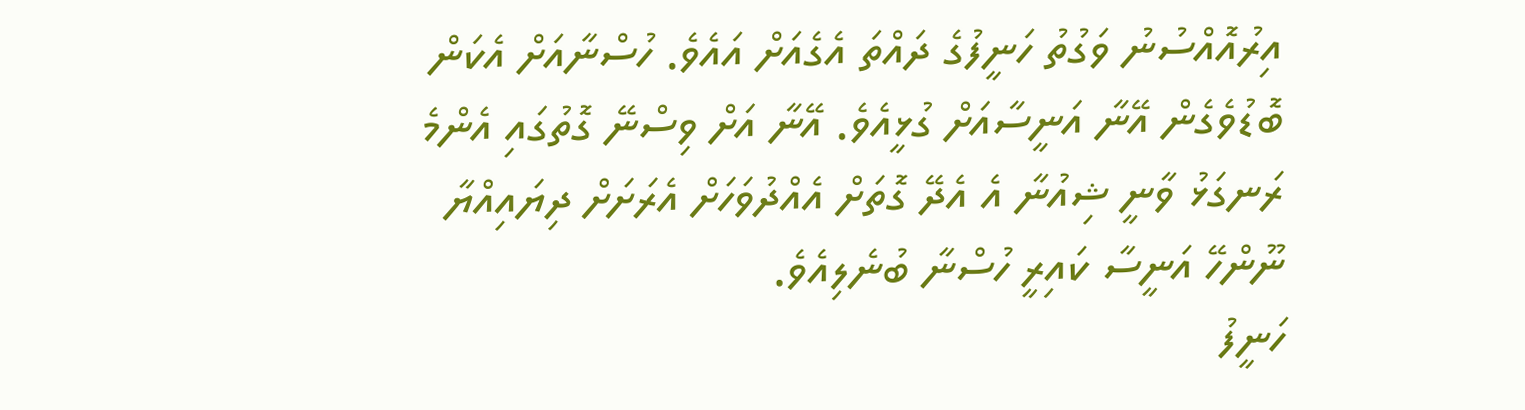އިރުއޮއްސުނު ވަގުތު ހަނީފުގެ ދައްތަ އެގެއަށް އައެވެ. ހުސްނާއަށް އެކަން ބޮޑުވެގެން އޭނާ އަނީސާއަށް ގުޅީއެވެ. އޭނާ އަށް ވިސްނޭ ގޮތުގައި އެންމެ ރަނގަޅު ވާނީ ޝިއުނާ އެ އެދޭ ގޮތަށް އެއްދުވަހަށް އެރަށަށް ދިޔައިއްޔާ ނޫންހޭ އަނީސާ ކައިރީ ހުސްނާ ބުނެލިއެވެ.
ހަނީފު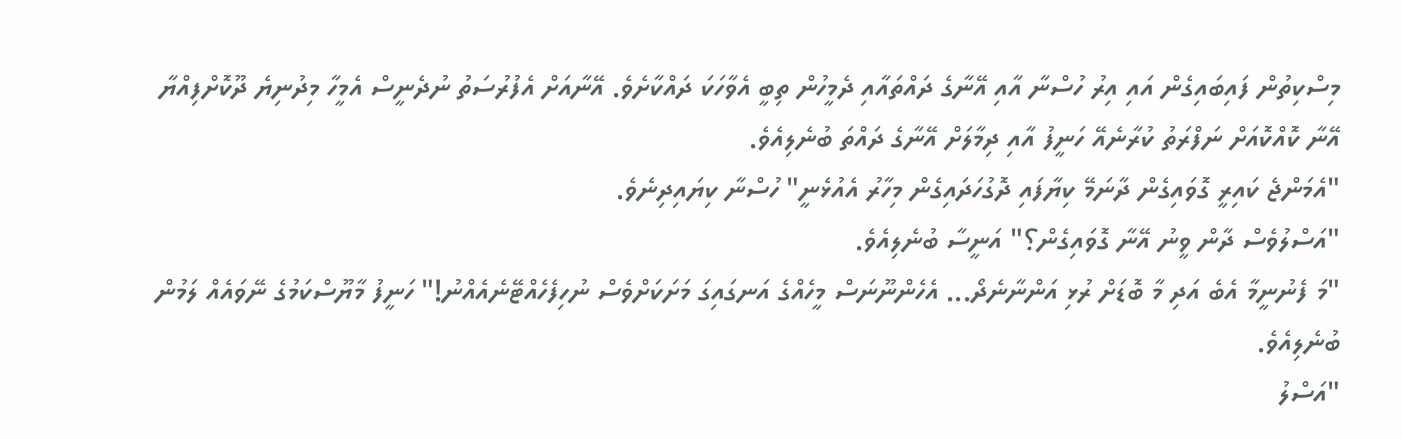މިސްކިތުން ފައިބައިގެން އައި އިރު ހުސްނާ އާއި އޭނާގެ ދައްތައާއި ދެމީހުން ތިބީ އެވާހަކަ ދައްކާށެވެ. އޭނާއަށް އެފުރުސަތު ނުދެނީސް އެމީހާ މިދުނިޔެ ދޫކޮށްފިއްޔާ އޭނާ ކޮއްކޮއަށް ނަފްރަތު ކުރާނެއޭ ހަނީފު އާއި ދިމާލަށް އޭނާގެ ދައްތަ ބުނެލިއެވެ.
"އެމަންޖެ ކައިރީ ގޮވައިގެން ދާނަމޭ ކިޔާފައި ދޮގުހަދައިގެން މިހާރު އެއުޅެނީ" ހުސްނާ ކިޔައިދިނެވެ.
"އަސްލުވެސް ދާން ވީނު އޭނާ ގޮވައިގެން؟" އަނީސާ ބުނެލިއެވެ.
"މަ ފެނުނީމާ އެބެ އަދި މާ ބޮޑަށް ރުޅި އަންނާނެދޯ... އެހެންނޫނަސް މީހެއްގެ އަނގައިގަ މަށަކަށްވެސް ނުހިފެހެއްޓޭނެއެއްނު!" ހަނީފު މާޔޫސްކަމުގެ ނޭވައެއް ލަމުން ބުނެލިއެވެ.
"އަސްލު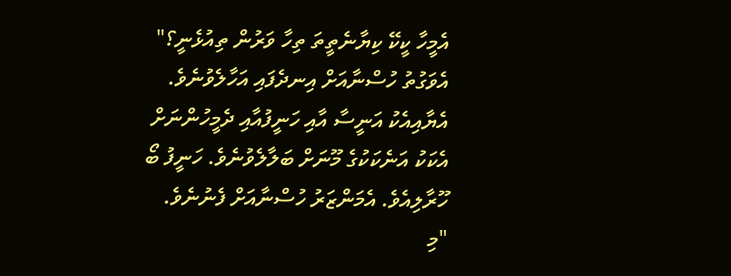އެމީހާ ކީކޭ ކިޔާނެތީތަ ތިހާ ވަރުން ތިއުޅެނީ؟" އެވަގުތު ހުސްނާއަށް އިނދެފައި އަހާލެވުނެވެ.
އެޔާއިއެކު އަނީސާ އާއި ހަނީފުއާއި ދެމީހުންނަށް އެކަކު އަނެކަކުގެ މޫނަށް ބަލާލެވުނެވެ. ހަނީފު ބޯ ހޫރާލިއެވެ. އެމަންޒަރު ހުސްނާއަށް ފެނުނެވެ.
"މި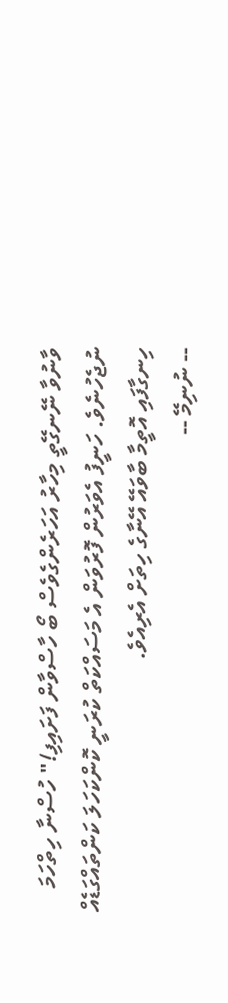ވާނުވާ ނޭނގޭތީ މިހާރު އަހަރެންގެވެސް ބޯ ހާސްވާން ފަށައިފި!" ހުސްނާ ހިތްހަމަ ނުޖެހުނެވެ. ހަނީފު އެވަރުން ފޮރުވަން އެ މަސައްކަތް ކުރަނީ ކޮންކަހަލަ ކަންތައްގަޑެއް ހިނގާފައި އޮތީމާ ބާވައޭ އޭނާގެ ހިތަށް އެރިއެވެ.
-- ނުނިމޭ --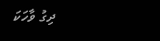ދިގު ވާހަކަ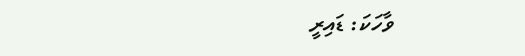ވާހަކަ: ޑައިރީ